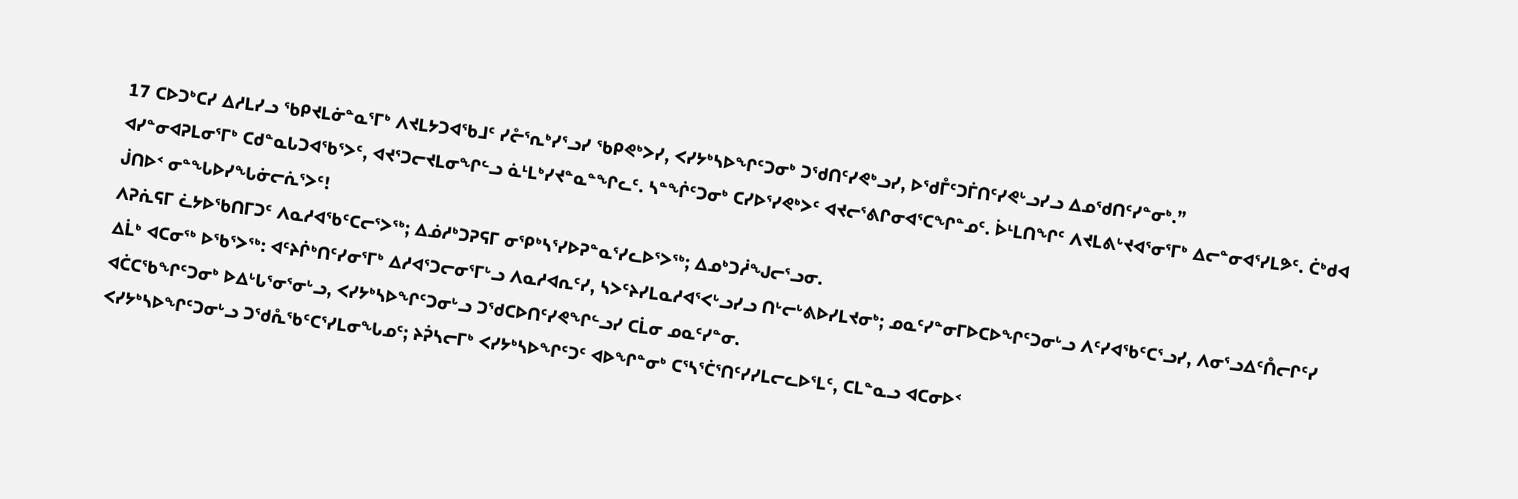17 ᑕᐅᑐᒃᑕᓯ ᐃᓱᒪᓯᓗ ᖃᑭᔪᒪᓃᓐᓇᕐᒥᒃ ᐱᔪᒪᔭᑐᐊᖃᒧᑦ ᓯᓔᕐᕆᒃᓯᕐᓗᓯ ᖃᑭᕙᒃᐳᓯ, ᐸᓯᔭᒃᓴᐅᖏᑦᑐᓂᒃ ᑐᖁᑎᑦᓯᕙᒃᓗᓯ, ᐅᖁᒤᑦᑐᒦᑎᑦᓯᕙᒡᓗᓯᓗ ᐃᓄᖁᑎᑦᓯᓐᓂᒃ.”
ᐊᓯᓐᓂᐊᕈᒪᓂᕐᒥᒃ ᑕᑯᓐᓇᒐᑐᐊᖃᕐᐳᑦ, ᐊᔪᕐᑐᓕᔪᒪᓂᖏᓪᓗ ᓈᒻᒪᒃᓯᔪᓐᓇᓐᖏᓚᑦ. ᓴᓐᖐᑦᑐᓂᒃ ᑕᓯᐅᕐᓯᕙᒃᐳᑦ ᐊᔪᓕᕐᕕᒋᓂᐊᕐᑕᖏᓐᓄᑦ. ᐆᒻᒪᑎᖏᑦ ᐱᔪᒪᕕᒡᔪᐊᕐᓂᕐᒥᒃ ᐃᓕᓐᓂᐊᕐᓯᒪᕗᑦ. ᑖᒃᑯᐊ ᒎᑎᐅᑉ ᓂᓐᖓᐅᓯᖓᓃᓕᕇᕐᐳᑦ!
ᐱᕈᕇᕋᒥ ᓛᔭᐅᖃᑎᒥᑐᑦ ᐱᓇᓱᐊᖃᑦᑕᓕᕐᐳᖅ; ᐃᓅᓱᒃᑐᕈᕋᒥ ᓂᕿᒃᓴᕐᓯᐅᕈᓐᓇᕐᓯᓚᐅᕐᐳᖅ; ᐃᓄᒃᑐᓲᖑᓕᕐᓗᓂ.
ᐃᒫᒃ ᐊᑕᓂᖅ ᐅᖃᕐᐳᖅ: ᐊᑦᔨᒌᒃᑎᑦᓯᓂᕐᒥᒃ ᐃᓱᐊᕐᑐᓕᓂᕐᒥᒡᓗ ᐱᓇᓱᐊᕆᑦᓯ, ᓴᐳᑦᔨᓯᒪᓇᓱᐊᕐᐸᒡᓗᓯᓗ ᑎᒡᓕᒡᕕᐅᓯᒪᔪᓂᒃ; ᓄᓇᑦᓯᓐᓂᒥᐅᑕᐅᖏᑦᑐᓂᒡᓗ ᐱᑦᓯᐊᖃᑦᑕᕐᓗᓯ, ᐱᓂᕐᓗᐃᑦᑍᓕᒋᑦᓯ ᐊᑖᑕᖃᖏᑦᑐᓂᒃ ᐅᐃᒡᒐᕐᓂᕐᓂᒡᓗ, ᐸᓯᔭᒃᓴᐅᖏᑦᑐᓂᒡᓗ ᑐᖁᑕᐅᑎᑦᓯᕙᖏᓪᓗᓯ ᑕᒫᓂ ᓄᓇᑦᓯᓐᓂ.
ᐸᓯᔭᒃᓴᐅᖏᑦᑐᓂᒡᓗ ᑐᖁᕅᖃᑦᑕᕐᓯᒪᓂᖓᓄᑦ; ᔨᕉᓴᓕᒥᒃ ᐸᓯᔭᒃᓴᐅᖏᑦᑐᑦ ᐊᐅᖏᓐᓂᒃ ᑕᕐᓴᕐᑖᕐᑎᑦᓯᓯᒪᓕᓚᐅᕐᒪᑦ, ᑕᒪᓐᓇᓗ ᐊᑕᓂᐅᑉ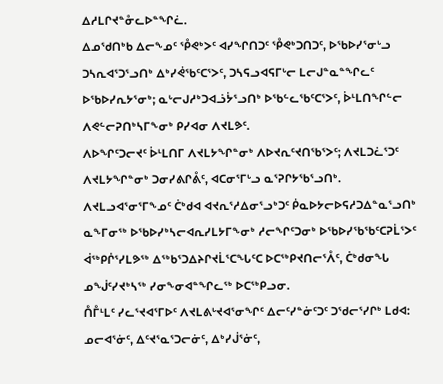ᐃᓱᒪᒋᔪᓐᓁᓚᐅᓐᖏᓛ.
ᐃᓄᖁᑎᒃᑲ ᐃᓕᖕᓄᑦ ᕾᕙᒃᐳᑦ ᐊᓯᖏᑎᑐᑦ ᕾᕙᒃᑐᑎᑐᑦ, ᐅᖃᐅᓯᕐᓂᒡᓗ ᑐᓴᕆᐊᕐᑐᕐᓗᑎᒃ ᐃᒃᓯᕚᖃᑦᑕᕐᐳᑦ, ᑐᓴᕋᓗᐊᕋᒥᒡᓕ ᒪᓕᒍᓐᓇᓐᖏᓚᑦ ᐅᖃᐅᓯᕆᔭᕐᓂᒃ; ᓇᒡᓕᒍᓱᒃᑐᐊᓘᔮᕐᓗᑎᒃ ᐅᖃᓪᓚᖃᑦᑕᕐᐳᑦ, ᐆᒻᒪᑎᖏᓪᓕ ᐱᕙᓪᓕᕈᑎᒃᓴᒥᖕᓂᒃ ᑭᓯᐊᓂ ᐱᔪᒪᕗᑦ.
ᐱᐅᖏᑦᑐᓕᔪᑦ ᐆᒻᒪᑎᒥ ᐱᔪᒪᔭᖏᓐᓂᒃ ᐱᐅᔪᕆᑦᔪᑎᖃᕐᐳᑦ; ᐱᔪᒪᑐᓛᕐᑐᑦ ᐱᔪᒪᔭᖏᓐᓂᒃ ᑐᓂᓯᕕᒋᕔᑦ, ᐊᑕᓂᕐᒥᒡᓗ ᓇᕐᕈᒋᔭᖃᕐᓗᑎᒃ.
ᐱᔪᒪᓗᐊᕐᓂᕐᒥᖕᓄᑦ ᑖᒃᑯᐊ ᐊᔪᕆᕐᓱᐃᓂᕐᓗᒃᑐᑦ ᑮᓇᐅᔭᓕᐅᕋᓱᑐᐃᓐᓇᕐᓗᑎᒃ ᓇᖕᒥᓂᖅ ᐅᖃᐅᓯᒃᓴᓕᐊᕆᓯᒪᔭᒥᖕᓂᒃ ᓱᓕᖏᑦᑐᓂᒃ ᐅᖃᐅᓯᖃᖃᑦᑕᕈᒫᕐᐳᑦ ᐋᖅᑭᒌᕐᓯᒪᕗᖅ ᐃᖅᑲᕐᑐᐃᔨᒋᔪᒫᕐᑕᖓᑦᑕ ᐅᑕᖅᑭᔪᑎᓕᕐᐰᑦ, ᑖᒃᑯᓂᖓ ᓄᖒᑦᓯᔪᒃᓴᖅ ᓯᓂᖕᓂᐊᓐᖏᓚᖅ ᐅᑕᖅᑭᓗᓂ.
ᑍᒤᒻᒪᑦ ᓯᓚᕐᔪᐊᕐᒥᐅᑦ ᐱᔪᒪᕕᒡᔪᐊᕐᓂᖏᑦ ᐃᓕᑦᓯᓐᓃᑦᑐᑦ ᑐᖁᓕᕐᓯᒋᒃ ᒪᑯᐊ: ᓄᓕᐊᕐᓃᑦ, ᐃᑦᔪᕐᓇᕐᑐᓕᓃᑦ, ᐃᒃᓯᒎᕐᓃᑦ,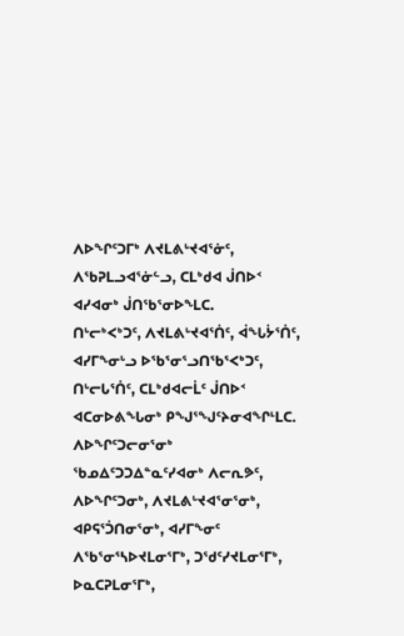ᐱᐅᖏᑦᑐᒥᒃ ᐱᔪᒪᕕᒡᔪᐊᕐᓃᑦ, ᐱᖃᕈᒪᓗᐊᕐᓃᓪᓗ, ᑕᒪᒃᑯᐊ ᒎᑎᐅᑉ ᐊᓯᐊᓂᒃ ᒎᑎᖃᕐᓂᐅᖕᒪᑕ.
ᑎᒡᓕᒃᐸᒃᑐᑦ, ᐱᔪᒪᕕᒡᔪᐊᕐᑏᑦ, ᐋᖓᔮᕐᑏᑦ, ᐊᓯᒥᖕᓂᒡᓗ ᐅᖃᕐᓂᕐᓗᑎᖃᕐᐸᒃᑐᑦ, ᑎᒡᓕᒐᕐᑏᑦ, ᑕᒪᒃᑯᐊᓕᒫᑦ ᒎᑎᐅᑉ ᐊᑕᓂᐅᕕᖓᓂᒃ ᑭᖑᕐᖑᑦᔨᓂᐊᖏᒻᒪᑕ.
ᐱᐅᖏᑦᑐᓕᓂᕐᓂᒃ ᖃᓄᐃᑦᑐᑐᐃᓐᓇᑦᓯᐊᓂᒃ ᐱᓕᕆᕗᑦ, ᐱᐅᖏᑦᑐᓂᒃ, ᐱᔪᒪᕕᒡᔪᐊᕐᓂᕐᓂᒃ, ᐊᑭᕋᕐᑑᑎᓂᕐᓂᒃ, ᐊᓯᒥᖕᓂᑦ ᐱᖃᕐᓂᕐᓴᐅᔪᒪᓂᕐᒥᒃ, ᑐᖁᑦᓯᔪᒪᓂᕐᒥᒃ, ᐅᓇᑕᕈᒪᓂᕐᒥᒃ,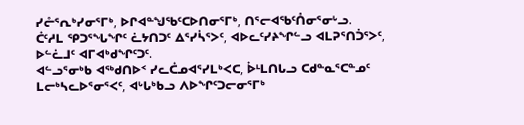ᓯᓔᕐᕆᒃᓯᓂᕐᒥᒃ, ᐅᒋᐊᓐᖑᖃᑦᑕᐅᑎᓂᕐᒥᒃ, ᑎᕐᓕᐊᖃᑦᑍᓂᕐᓂᒡᓗ.
ᑖᑦᓱᒪ ᕿᑐᕐᖓᖏᑦ ᓛᔭᑎᑐᑦ ᐃᕐᓯᓵᕐᐳᑦ, ᐊᐅᓚᑦᓯᔨᖏᓪᓗ ᐊᒪᕈᕐᑎᑑᕐᐳᑦ, ᐅᓪᓛᒧᑦ ᐊᒥᐊᒃᑯᖏᑦᑐᑦ.
ᐊᓪᓗᕐᓂᒃᑲ ᐊᖅᑯᑎᐅᑉ ᓯᓚᑖᓄᐊᕐᓯᒪᒃᐸᑕ, ᐆᒻᒪᑎᒐᓗ ᑕᑯᓐᓇᕐᑕᓐᓄᑦ ᒪᓕᒃᓴᓚᐅᕐᓂᕐᐸᑦ, ᐊᒡᒐᒃᑲᓗ ᐱᐅᖏᑦᑐᓕᓂᕐᒥᒃ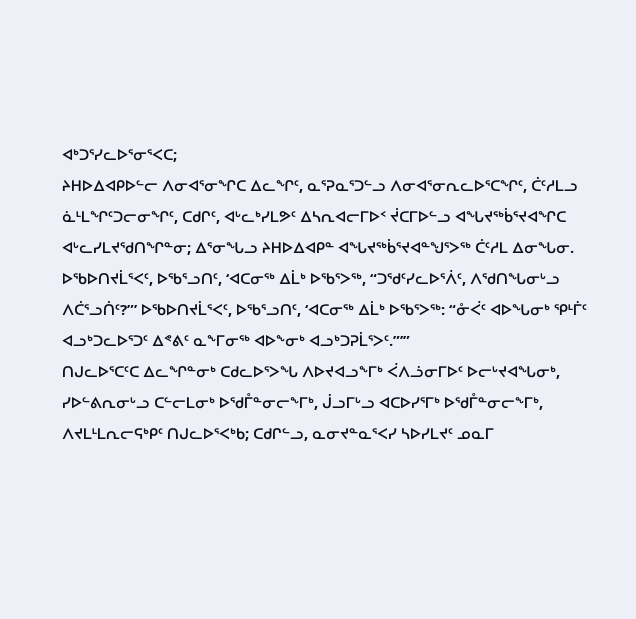ᐊᒃᑐᕐᓯᓚᐅᕐᓂᕐᐸᑕ;
ᔨᕼᐅᐃᐊᑭᐅᓪᓕ ᐱᓂᐊᕐᓂᖏᑕ ᐃᓚᖏᑦ, ᓇᕐᕈᓇᕐᑐᓪᓗ ᐱᓂᐊᕐᓂᕆᓚᐅᕐᑕᖏᑦ, ᑖᑦᓱᒪᓗ ᓈᒻᒪᖏᑦᑐᓕᓂᖏᑦ, ᑕᑯᒋᑦ, ᐊᒡᓚᒃᓯᒪᕗᑦ ᐃᓴᕆᐊᓕᒥᐅᑉ ᔫᑕᒥᐅᓪᓗ ᐊᖓᔪᖅᑳᕐᔪᐊᖏᑕ ᐊᒡᓚᓯᒪᔪᖁᑎᖏᓐᓂ; ᐃᕐᓂᖓᓗ ᔨᕼᐅᐃᐊᑭᓐ ᐊᖓᔪᖅᑳᕐᔪᐊᓐᖑᕐᐳᖅ ᑖᑦᓱᒪ ᐃᓂᖓᓂ.
ᐅᖃᐅᑎᔪᒫᕐᐸᑦ, ᐅᖃᕐᓗᑎᑦ, ‘ᐊᑕᓂᖅ ᐃᒫᒃ ᐅᖃᕐᐳᖅ, “ᑐᖁᑦᓯᓚᐅᕐᐲᑦ, ᐱᖁᑎᖓᓂᒡᓗ ᐱᑖᕐᓗᑏᑦ?”’ ᐅᖃᐅᑎᔪᒫᕐᐸᑦ, ᐅᖃᕐᓗᑎᑦ, ‘ᐊᑕᓂᖅ ᐃᒫᒃ ᐅᖃᕐᐳᖅ: “ᓁᐹᑦ ᐊᐅᖓᓂᒃ ᕿᒻᒦᑦ ᐊᓗᒃᑐᓚᐅᕐᑐᑦ ᐃᕝᕕᑦ ᓇᖕᒥᓂᖅ ᐊᐅᖕᓂᒃ ᐊᓗᒃᑐᕈᒫᕐᐳᑦ.”’”
ᑎᒍᓚᐅᕐᑕᑦᑕ ᐃᓚᖏᓐᓂᒃ ᑕᑯᓚᐅᕐᐳᖓ ᐱᐅᔪᐊᓗᖕᒥᒃ ᐹᐱᓘᓂᒥᐅᑦ ᐅᓕᒡᔪᐊᖓᓂᒃ, ᓯᐅᓪᕕᕆᓂᒡᓗ ᑕᓪᓕᒪᓂᒃ ᐅᖁᒤᓐᓂᓕᖕᒥᒃ, ᒎᓗᒥᒡᓗ ᐊᑕᐅᓯᕐᒥᒃ ᐅᖁᒤᓐᓂᓕᖕᒥᒃ, ᐱᔪᒪᒻᒪᕆᓕᕋᒃᑭᑦ ᑎᒍᓚᐅᕐᐸᒃᑲ; ᑕᑯᒋᓪᓗ, ᓇᓂᔪᓐᓇᕐᐸᓯ ᓴᐅᓯᒪᔪᑦ ᓄᓇᒥ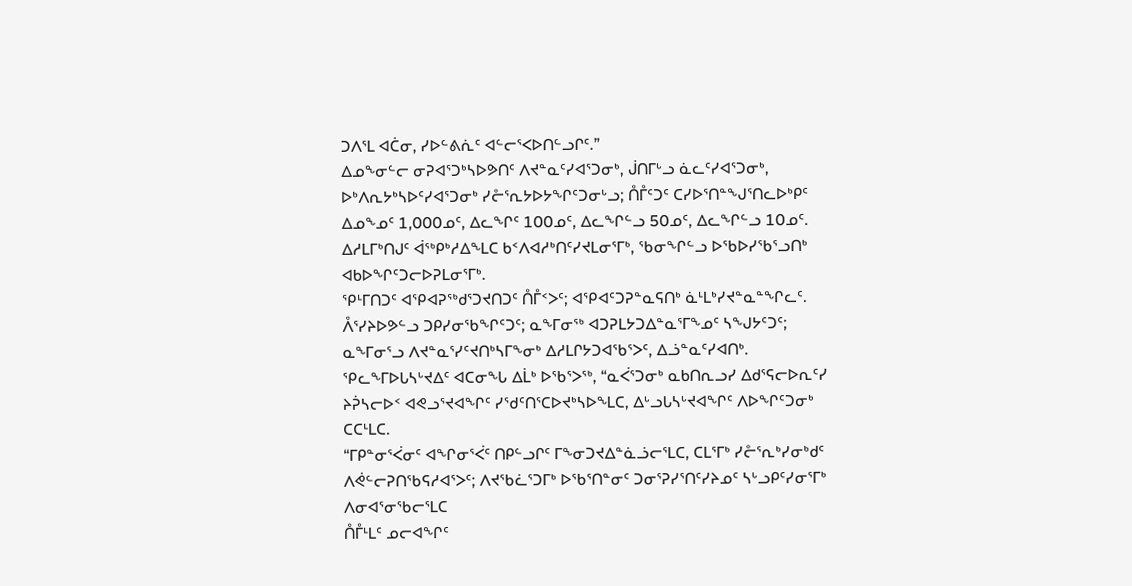ᑐᐱᕐᒪ ᐊᑖᓂ, ᓯᐅᓪᕕᕇᑦ ᐊᓪᓕᕐᐸᐅᑎᓪᓗᒋᑦ.”
ᐃᓄᖕᓂᓪᓕ ᓂᕈᐊᕐᑐᒃᓴᐅᕗᑎᑦ ᐱᔪᓐᓇᑦᓯᐊᕐᑐᓂᒃ, ᒎᑎᒥᒡᓗ ᓈᓚᑦᓯᐊᕐᑐᓂᒃ, ᐅᒃᐱᕆᔭᒃᓴᐅᑦᓯᐊᕐᑐᓂᒃ ᓯᓔᕐᕆᔭᐅᔭᖏᑦᑐᓂᒡᓗ; ᑍᒤᑦᑐᑦ ᑕᓯᐅᕐᑎᓐᖑᕐᑎᓚᐅᒃᑭᑦ ᐃᓄᖕᓄᑦ 1,000ᓄᑦ, ᐃᓚᖏᑦ 100ᓄᑦ, ᐃᓚᖏᓪᓗ 50ᓄᑦ, ᐃᓚᖏᓪᓗ 10ᓄᑦ.
ᐃᓱᒪᒥᒃᑎᒍᑦ ᐋᖅᑭᒃᓱᐃᖕᒪᑕ ᑲᑉᐱᐊᓱᒃᑎᑦᓯᔪᒪᓂᕐᒥᒃ, ᖃᓂᖏᓪᓗ ᐅᖃᐅᓯᖃᕐᓗᑎᒃ ᐊᑲᐅᖏᑦᑐᓕᐅᕈᒪᓂᕐᒥᒃ.
ᕿᒻᒥᑎᑐᑦ ᐊᕿᐊᕈᖅᑯᕐᑐᔪᑎᑐᑦ ᑍᒤᑉᐳᑦ; ᐊᕿᐊᑦᑐᕈᓐᓇᕋᑎᒃ ᓈᒻᒪᒃᓯᔪᓐᓇᓐᖏᓚᑦ. ᐰᕐᓯᔨᐅᕗᓪᓗ ᑐᑭᓯᓂᖃᖏᑦᑐᑦ; ᓇᖕᒥᓂᖅ ᐊᑐᕈᒪᔭᑐᐃᓐᓇᕐᒥᖕᓄᑦ ᓴᖑᔭᑦᑐᑦ; ᓇᖕᒥᓂᕐᓗ ᐱᔪᓐᓇᕐᓯᑦᔪᑎᒃᓴᒥᖕᓂᒃ ᐃᓱᒪᒋᔭᑐᐊᖃᕐᐳᑦ, ᐃᓘᓐᓇᑦᓯᐊᑎᒃ.
ᕿᓚᖕᒥᐅᒐᓴᒡᔪᐃᑦ ᐊᑕᓂᖓ ᐃᒫᒃ ᐅᖃᕐᐳᖅ, “ᓇᐹᕐᑐᓂᒃ ᓇᑲᑎᕆᓗᓯ ᐃᑯᕐᕋᓕᐅᕆᑦᓯ ᔨᕉᓴᓕᐅᑉ ᐊᕙᓗᕐᔪᐊᖏᑦ ᓯᖁᑦᑎᕐᑕᐅᔪᒃᓴᐅᖕᒪᑕ, ᐃᒡᓗᒐᓴᒡᔪᐊᖏᑦ ᐱᐅᖏᑦᑐᓂᒃ ᑕᑕᒻᒪᑕ.
“ᒥᑭᓐᓂᕐᐹᓂᑦ ᐊᖏᓂᕐᐹᑦ ᑎᑭᓪᓗᒋᑦ ᒥᖕᓂᑐᔪᐃᓐᓈᓘᓕᕐᒪᑕ, ᑕᒪᕐᒥᒃ ᓯᓔᕐᕆᒃᓯᓂᒃᑯᑦ ᐱᕚᓪᓕᕈᑎᖃᕋᓱᐊᕐᐳᑦ; ᐱᔪᖃᓛᕐᑐᒥᒃ ᐅᖃᕐᑎᓐᓂᑦ ᑐᓂᕐᕈᓯᕐᑎᑦᓯᔨᓄᑦ ᓴᒡᓗᑭᑦᓯᓂᕐᒥᒃ ᐱᓂᐊᕐᓂᖃᓕᕐᒪᑕ
ᑍᒤᒻᒪᑦ ᓄᓕᐊᖏᑦ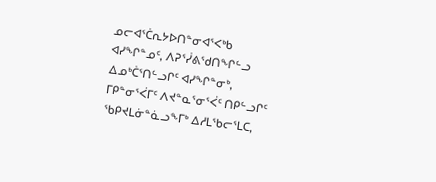ᓄᓕᐊᕐᑖᕆᔭᐅᑎᓐᓂᐊᕐᐸᒃᑲ ᐊᓯᖏᓐᓄᑦ, ᐱᕈᕐᓰᕕᖁᑎᖏᓪᓗ ᐃᓄᒃᑖᕐᑎᓪᓗᒋᑦ ᐊᓯᖏᓐᓂᒃ, ᒥᑭᓐᓂᕐᐹᒥᑦ ᐱᔪᓐᓇᕐᓂᕐᐹᑦ ᑎᑭᓪᓗᒋᑦ ᖃᑭᔪᒪᓃᓐᓈᓗᖕᒥᒃ ᐃᓱᒪᖃᓕᕐᒪᑕ,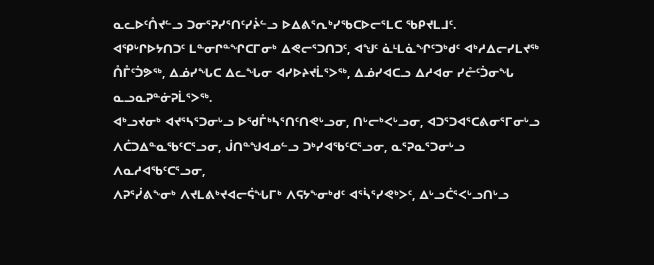ᓇᓚᐅᑦᑍᔪᓪᓗ ᑐᓂᕐᕈᓯᕐᑎᑦᓯᔩᓪᓗ ᐅᐃᕕᕐᕆᒃᓯᖃᑕᐅᓕᕐᒪᑕ ᖃᑭᔪᒪᒧᑦ.
ᐊᕿᒡᒋᐅᔭᑎᑐᑦ ᒪᓐᓂᒋᓐᖏᑕᒥᓂᒃ ᐃᕙᓕᕐᑐᑎᑐᑦ, ᐊᖑᑦ ᓈᒻᒪᓈᖏᑦᑐᒃᑯᑦ ᐊᒃᓱᐃᓕᓯᒪᔪᖅ ᑍᒤᑦᑑᕗᖅ, ᐃᓅᓯᖓᑕ ᐃᓚᖓᓂ ᐊᓯᐅᔨᔪᒫᕐᐳᖅ, ᐃᓅᓯᐊᑕᓗ ᐃᓱᐊᓂ ᓯᓔᑦᑑᓂᖓ ᓇᓗᓇᕈᓐᓃᕈᒫᕐᐳᖅ.
ᐊᒃᓗᔪᓂᒃ ᐊᔪᕐᓴᕐᑐᓂᒡᓗ ᐅᖁᒤᒃᓴᕐᑎᑦᑎᕙᒡᓗᓂ, ᑎᒡᓕᒃᐸᒡᓗᓂ, ᐊᑐᕐᑐᐊᕐᑕᕕᓂᕐᒥᓂᒡᓗ ᐱᑖᑐᐃᓐᓇᖃᑦᑕᕐᓗᓂ, ᒎᑎᓐᖑᐊᓄᓪᓗ ᑐᒃᓯᐊᖃᑦᑕᕐᓗᓂ, ᓇᕐᕈᓇᕐᑐᓂᒡᓗ ᐱᓇᓱᐊᖃᑦᑕᕐᓗᓂ,
ᐱᕈᕐᓰᕕᖕᓂᒃ ᐱᔪᒪᕕᒃᔪᐊᓕᕌᖓᒥᒃ ᐱᕋᔭᖕᓂᒃᑯᑦ ᐊᕐᓵᕐᓯᕙᒃᐳᑦ, ᐃᒡᓗᑖᕐᐸᒡᓗᑎᒡᓗ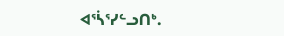ᐊᕐᓵᕐᓯᓪᓗᑎᒃ.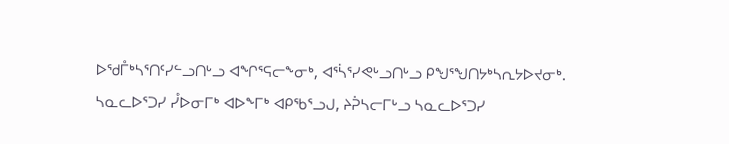ᐅᖁᒤᒃᓴᕐᑎᑦᓯᓪᓗᑎᒡᓗ ᐊᖏᕐᕋᓕᖕᓂᒃ, ᐊᕐᓵᕐᓯᕙᒡᓗᑎᒡᓗ ᑭᖑᕐᖑᑎᔭᒃᓴᕆᔭᐅᔪᓂᒃ.
ᓴᓇᓚᐅᕐᑐᓯ ᓮᐅᓂᒥᒃ ᐊᐅᖕᒥᒃ ᐊᑭᖃᕐᓗᒍ, ᔨᕉᓴᓕᒥᒡᓗ ᓴᓇᓚᐅᕐᑐᓯ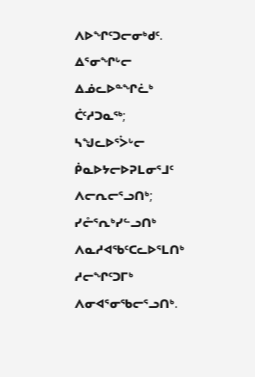ᐱᐅᖏᑦᑐᓕᓂᒃᑯᑦ.
ᐃᕐᓂᖏᒡᓕ ᐃᓅᓚᐅᓐᖏᓛᒃ ᑖᑦᓱᑐᓇᖅ; ᓴᖑᓚᐅᕐᐴᒡᓕ ᑮᓇᐅᔭᓕᐅᕈᒪᓂᕐᒧᑦ ᐱᓕᕆᓕᕐᓗᑎᒃ; ᓯᓔᕐᕆᒃᓯᓪᓗᑎᒃ ᐱᓇᓱᐊᖃᑦᑕᓚᐅᕐᒪᑎᒃ ᓱᓕᖏᑦᑐᒥᒃ ᐱᓂᐊᕐᓂᖃᓕᕐᓗᑎᒃ.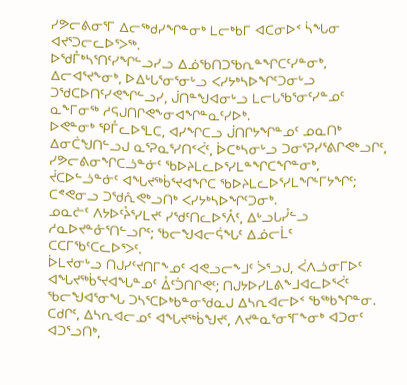ᓯᕗᓕᕕᓂᕐᒥ ᐃᓕᖅᑯᓯᖏᓐᓂᒃ ᒪᓕᒃᑲᒥ ᐊᑕᓂᐅᑉ ᓵᖓᓂ ᐊᔪᕐᑐᓕᓚᐅᕐᐳᖅ.
ᐅᖁᒤᒃᓴᕐᑎᑦᓯᖏᓪᓗᓯᓗ ᐃᓅᖃᑎᑐᖃᕆᓐᖏᑕᑦᓯᓐᓂᒃ, ᐃᓕᐊᕐᔪᖕᓂᒃ, ᐅᐃᒡᒐᕐᓂᕐᓂᒡᓗ ᐸᓯᔭᒃᓴᐅᖏᑦᑐᓂᒡᓗ ᑐᖁᑕᐅᑎᑦᓯᕙᖏᓪᓗᓯ, ᒎᑎᓐᖑᐊᓂᒡᓗ ᒪᓕᒐᖃᕐᓂᑦᓯᓐᓄᑦ ᓇᖕᒥᓂᖅ ᓱᕋᒍᑎᒋᕙᖕᓂᐊᖏᓐᓇᑦᓯᐅᒃ.
ᐅᕙᓐᓂᒃ ᕿᒤᓚᐅᕐᒪᑕ, ᐊᓯᖏᑕᓗ ᒎᑎᒋᔭᖏᓐᓄᑦ ᓄᓇᑎᒃ ᐃᓂᑖᖑᑎᓪᓗᒍ ᓇᕐᕈᓇᕐᓯᑎᑉᐹᑦ, ᐆᑕᒃᓴᓂᒡᓗ ᑐᓂᕐᕈᓯᕐᕕᒋᕙᒃᓗᒋᑦ, ᓯᕗᓕᕕᓂᖏᑕᓘᓐᓃᑦ ᖃᐅᔨᒪᓚᐅᕐᓯᒪᓐᖏᑕᖏᓐᓂᒃ, ᔫᑕᐅᓪᓘᓐᓃᑦ ᐊᖓᔪᖅᑳᕐᔪᐊᖏᑕ ᖃᐅᔨᒪᓚᐅᕐᓯᒪᖏᒻᒥᔭᖏᑦ; ᑕᕝᕙᓂᓗ ᑐᖁᕅᕙᒃᓗᑎᒃ ᐸᓯᔭᒃᓴᐅᖏᑦᑐᓂᒃ.
ᓄᓇᓖᑦ ᐱᔭᐅᑦᔧᕐᓯᒪᔪᑦ ᓯᖁᑦᑎᓚᐅᕐᐰᑦ, ᐃᒡᓗᒐᓮᓪᓗ ᓱᓇᐅᔪᓐᓁᕐᑎᓪᓗᒋᑦ; ᖃᓕᖑᐊᓕᕌᖓᑦ ᐃᓅᓕᒫᑦ ᑕᑕᒥᖃᑦᑕᓚᐅᕐᐳᑦ.
ᐆᒪᔪᓂᒡᓗ ᑎᒍᓯᑦᔪᑎᒥᖕᓄᑦ ᐊᕙᓗᓕᖕᒧᑦ ᐴᕐᓗᒍ, ᐹᐱᓘᓂᒥᐅᑦ ᐊᖓᔪᖅᑳᕐᔪᐊᖓᓐᓄᑦ ᐂᑦᑑᑎᒋᕙᑦ; ᑎᒍᔭᐅᓯᒪᕕᖕᒧᐊᓚᐅᕐᐹᑦ ᖃᓕᖑᐊᕐᓂᖓ ᑐᓴᕐᑕᐅᒃᑲᓐᓂᖁᓇᒍ ᐃᓴᕆᐊᓕᐅᑉ ᖃᖅᑲᖏᓐᓂ.
ᑕᑯᒋᑦ, ᐃᓴᕆᐊᓕᓄᑦ ᐊᖓᔪᖅᑳᖑᔪᑦ, ᐱᔪᓐᓇᕐᓂᕐᒥᖕᓂᒃ ᐊᑐᓂᑦ ᐊᑐᕐᓗᑎᒃ,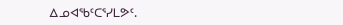ᐃᓄᐊᖃᑦᑕᕐᓯᒪᕗᑦ.